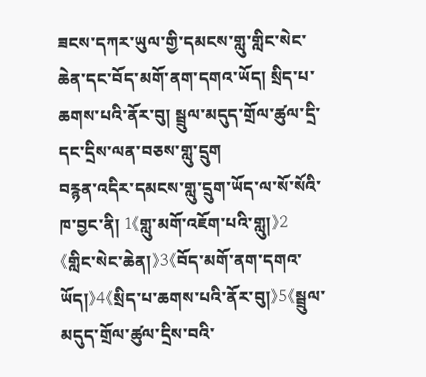ཟངས་དཀར་ཡུལ་གྱི་དམངས་གླུ་གླིང་སེང་ཆེན་དང་བོད་མགོ་ནག་དགའ་ཡོད། སྲིད་པ་ཆགས་པའི་ནོར་བུ། སྦྲུལ་མདུད་གྲོལ་ཚུལ་དྲི་དང་དྲིས་ལན་བཅས་གླུ་དྲུག
བརྙན་འདིར་དམངས་གླུ་དྲུག་ཡོད་ལ་སོ་སོའི་ཁ་བྱང་ནི། 1《གླུ་མགོ་འཇོག་པའི་གླུ།》2《གླིང་སེང་ཆེན།》3《བོད་མགོ་ནག་དགའ་ཡོད།》4《སྲིད་པ་ཆགས་པའི་ནོར་བུ།》5《སྦྲུལ་མདུད་གྲོལ་ཚུལ་དྲིས་བའི་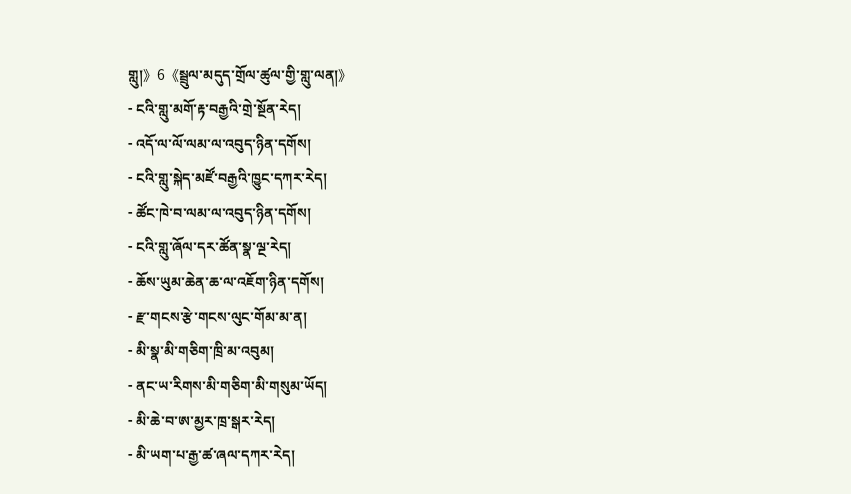གླུ།》6《སྦྲུལ་མདུད་གྲོལ་ཚུལ་གྱི་གླུ་ལན།》
- ངའི་གླུ་མགོ་རྟ་བརྒྱའི་གྲེ་སྔོན་རེད།
- འདོ་ལ་ལོ་ལམ་ལ་འབུད་ཉིན་དགོས།
- ངའི་གླུ་སྐེད་མཛོ་བརྒྱའི་ཁྱུང་དཀར་རེད།
- ཚོང་ཁེ་བ་ལམ་ལ་འབུད་ཉིན་དགོས།
- ངའི་གླུ་ཞོལ་དར་ཚོན་སྣ་ལྔ་རེད།
- ཆོས་ཡུམ་ཆེན་ཆ་ལ་འཇོག་ཉིན་དགོས།
- རྫ་གངས་རྩེ་གངས་ལུང་གོམ་མ་ན།
- མི་སྣ་མི་གཅིག་ཁྲི་མ་འབུམ།
- ནང་ཡ་རིགས་མི་གཅིག་མི་གསུམ་ཡོད།
- མི་ཆེ་བ་ཨ་མྱར་ཁྲ་སྒར་རེད།
- མི་ཡག་པ་རྒྱ་ཚ་ཞལ་དཀར་རེད།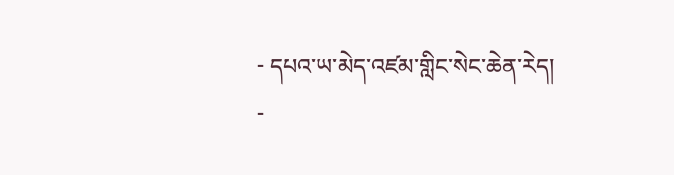- དཔའ་ཡ་མེད་འཛམ་གླིང་སེང་ཆེན་རེད།
-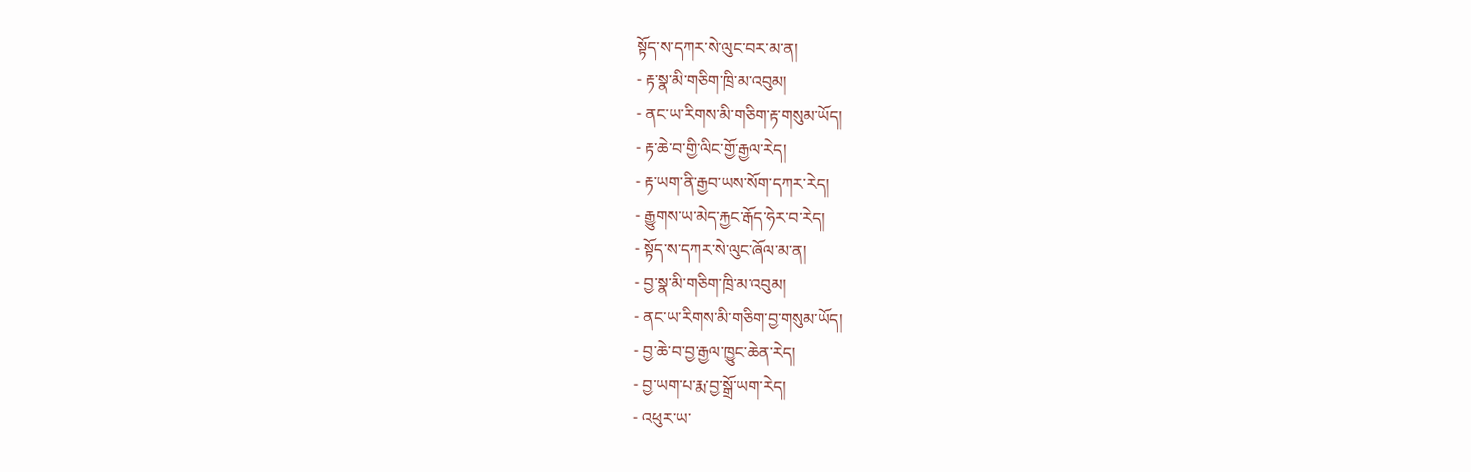སྟོད་ས་དཀར་སེ་ལུང་བར་མ་ན།
- རྟ་སྣ་མི་གཅིག་ཁྲི་མ་འབུམ།
- ནང་ཡ་རིགས་མི་གཅིག་རྟ་གསུམ་ཡོད།
- རྟ་ཆེ་བ་གྱི་ལིང་གྱོ་རྒྱལ་རེད།
- རྟ་ཡག་ནི་རྒྱབ་ཡས་སོག་དཀར་རེད།
- རྒྱུགས་ཡ་མེད་རྐྱང་རྒོད་ཧེར་བ་རེད།
- སྟོད་ས་དཀར་སེ་ལུང་ཞོལ་མ་ན།
- བྱ་སྣ་མི་གཅིག་ཁྲི་མ་འབུམ།
- ནང་ཡ་རིགས་མི་གཅིག་བྱ་གསུམ་ཡོད།
- བྱ་ཆེ་བ་བྱ་རྒྱལ་ཁྱུང་ཆེན་རེད།
- བྱ་ཡག་པ་རྨ་བྱ་སྒྲོ་ཡག་རེད།
- འཕུར་ཡ་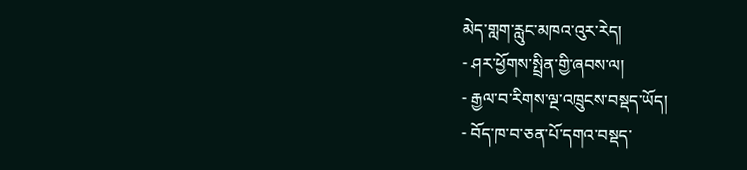མེད་གླག་རླུང་མཁའ་འུར་རེད།
- ཤར་ཕྱོགས་སྤྲིན་གྱི་ཞབས་ལ།
- རྒྱལ་བ་རིགས་ལྔ་འཁྲུངས་བསྡད་ཡོད།
- བོད་ཁ་བ་ཅན་པོ་དགའ་བསྡད་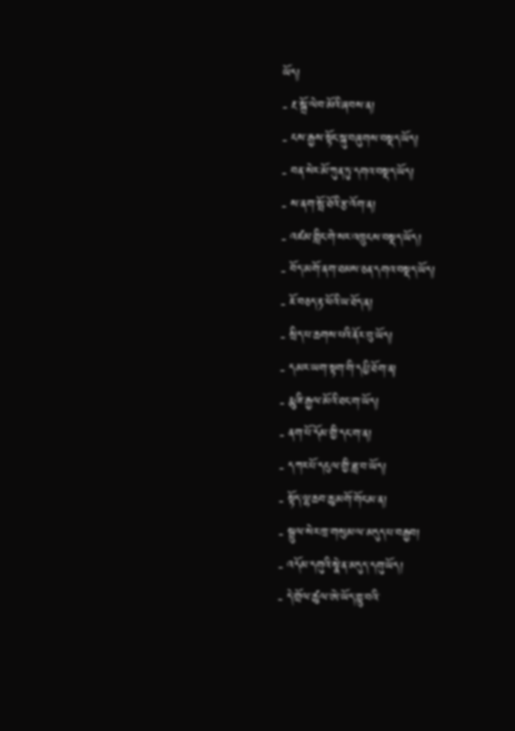ཡོད།
- རྔ་སྒྲོ་ལེབ་མོའི་ཞབས་ན།
- ངས་རྒྱས་སྟོང་སྐུ་བཞུགས་བསྡད་ཡོད།
- བན་སེར་མོ་ཀུན་ཏུ་དགའ་བསྡད་ཡོད།
- ས་ནག་སྤོ་ཐོའི་རྩ་འོག་ན།
- འཛམ་གླིང་གེ་སར་འཁྲུངས་བསྡད་ཡོད།
- བོད་མགོ་ནག་ཐམས་ཅན་དགའ་བསྡད་ཡོད།
- ཇོ་བཅད་རྟ་ཕོའི་ཡ་ཐོད་ན།
- སྲིད་པ་ཆགས་པའི་ནོར་བུ་ཡོད།
- དམར་ཡག་སྟག་གི་དཔྱི་ཐོག་ན།
- རྨུ་ཟི་རྒྱལ་མོའི་ཐང་ག་ཡོད།
- ནག་པོ་དོམ་གྱི་དང་ག་ན།
- དཀར་པོ་དངུལ་གྱི་ཟླ་བ་ཡོད།
- སྟོད་ལྷ་ཆབ་ཆུ་མགོ་གོང་མ་ན།
- སྦྲུལ་སེར་ཁྲ་གསུམ་ལ་མདུད་པ་བརྒྱབ།
- འདོམ་དགུའི་སྣེ་ན་མདུད་དགུ་ཡོད།
- དེ་གྲོལ་ཚུལ་ཨེ་ཡོད་གླུ་བའི་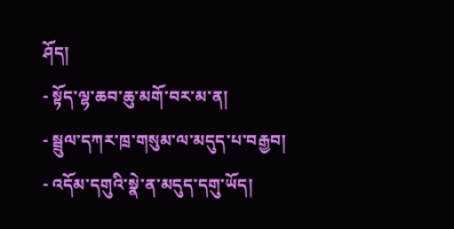ཤོད།
- སྟོད་ལྷ་ཆབ་ཆུ་མགོ་བར་མ་ན།
- སྦྲུལ་དཀར་ཁྲ་གསུམ་ལ་མདུད་པ་བརྒྱབ།
- འདོམ་དགུའི་སྣེ་ན་མདུད་དགུ་ཡོད།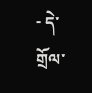- དེ་གྲོལ་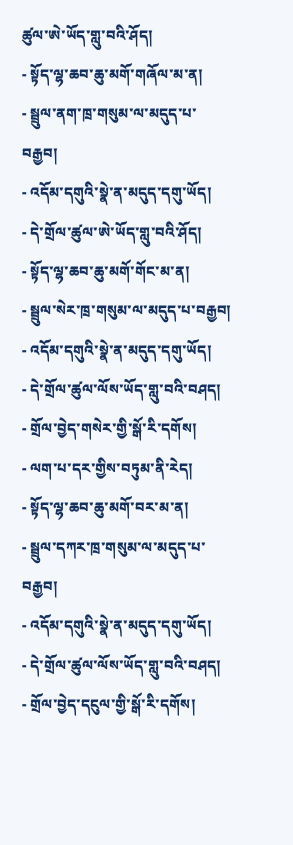ཚུལ་ཨེ་ཡོད་གླུ་བའི་ཤོད།
- སྟོད་ལྷ་ཆབ་ཆུ་མགོ་གཞོལ་མ་ན།
- སྦྲུལ་ནག་ཁྲ་གསུམ་ལ་མདུད་པ་བརྒྱབ།
- འདོམ་དགུའི་སྣེ་ན་མདུད་དགུ་ཡོད།
- དེ་གྲོལ་ཚུལ་ཨེ་ཡོད་གླུ་བའི་ཤོད།
- སྟོད་ལྷ་ཆབ་ཆུ་མགོ་གོང་མ་ན།
- སྦྲུལ་སེར་ཁྲ་གསུམ་ལ་མདུད་པ་བརྒྱབ།
- འདོམ་དགུའི་སྣེ་ན་མདུད་དགུ་ཡོད།
- དེ་གྲོལ་ཚུལ་ལོས་ཡོད་གླུ་བའི་བཤད།
- གྲོལ་བྱེད་གསེར་གྱི་སྒོ་རི་དགོས།
- ལག་པ་དར་གྱིས་བཏུམ་ནི་རེད།
- སྟོད་ལྷ་ཆབ་ཆུ་མགོ་བར་མ་ན།
- སྦྲུལ་དཀར་ཁྲ་གསུམ་ལ་མདུད་པ་བརྒྱབ།
- འདོམ་དགུའི་སྣེ་ན་མདུད་དགུ་ཡོད།
- དེ་གྲོལ་ཚུལ་ལོས་ཡོད་གླུ་བའི་བཤད།
- གྲོལ་བྱེད་དངུལ་གྱི་སྒོ་རི་དགོས།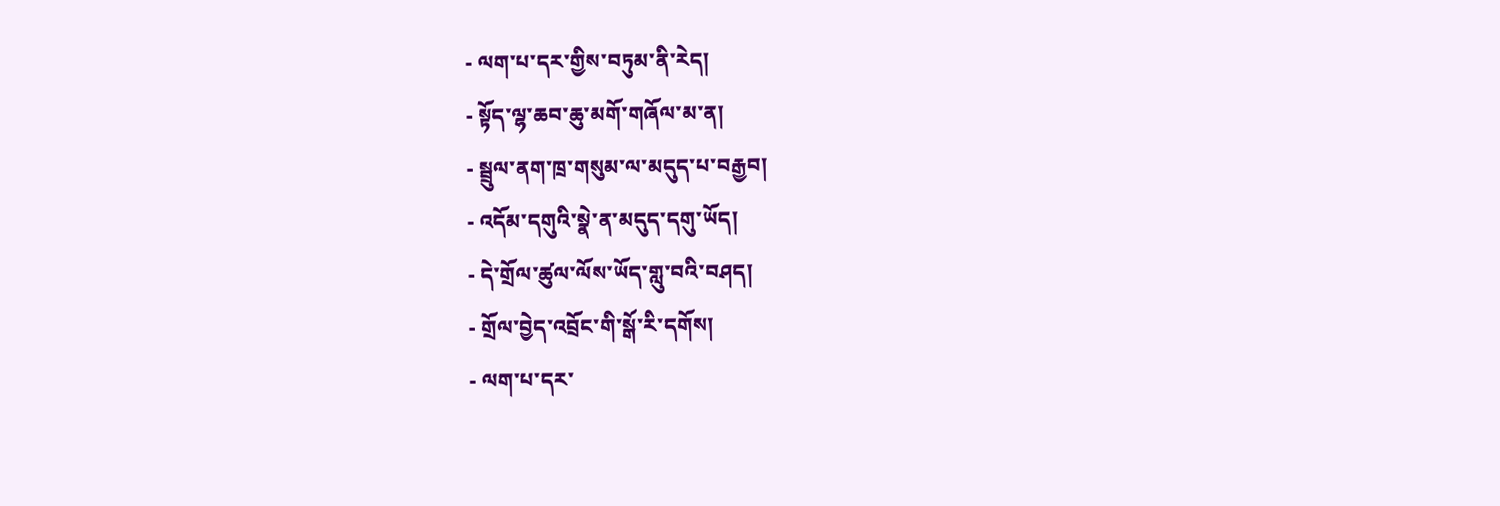- ལག་པ་དར་གྱིས་བཏུམ་ནི་རེད།
- སྟོད་ལྷ་ཆབ་ཆུ་མགོ་གཞོལ་མ་ན།
- སྦྲུལ་ནག་ཁྲ་གསུམ་ལ་མདུད་པ་བརྒྱབ།
- འདོམ་དགུའི་སྣེ་ན་མདུད་དགུ་ཡོད།
- དེ་གྲོལ་ཚུལ་ལོས་ཡོད་གླུ་བའི་བཤད།
- གྲོལ་བྱེད་འབྲོང་གི་སྒོ་རི་དགོས།
- ལག་པ་དར་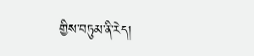གྱིས་བཏུམ་ནི་རེད།